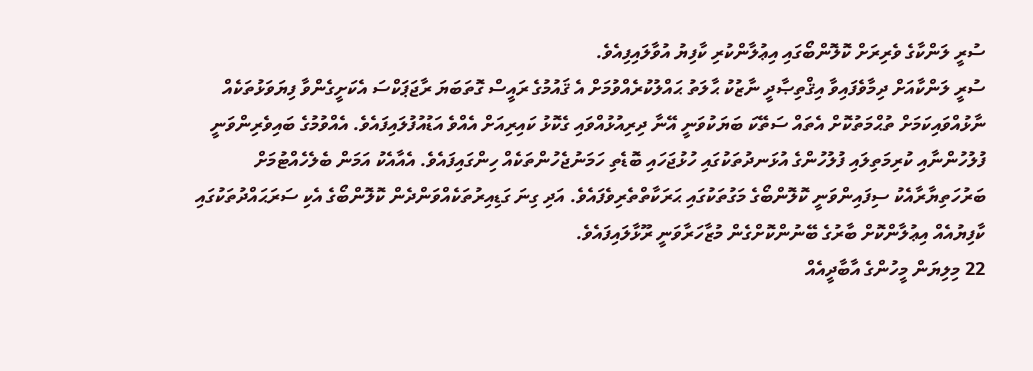ސުރީ ލަންކާގެ ވެރިރަށް ކޮލޮންބޯގައި އިޢުލާންކުރި ކާފިޔު އުވާލައިފިއެވެ.
ސުރީ ލަންކާއަށް ދިމާވެފައިވާ އިޤްތިޞާދީ ނާޒުކު ޙާލަތު ޙައްލުކުރެއްވުމަށް އެ ޤައުމުގެ ރައީސް ގޮތަބަޔަ ރާޖަޕަކްސަ އެކަށީގެންވާ ފިޔަވަޅުތަކެއް ނާޅުއްވައިކަމަށް ތުޙްމަތުކޮށް އެތައް ސަތޭކަ ބަޔަކުވަނީ އޭނާ ދިރިއުޅުއްވައި ގެކޮޅު ކައިރިއަށް އެއްވެ އަޑުއުފުލައިފައެވެ. އެއްވުމުގެ ބައިވެރިންވަނީ ފުލުހުންނާއި ކުރިމަތިލައި ފުލުހުންގެ އުޅަނދުތަކުގައި ހުޅުޖަހައި ބޮޑެތި ހަމަނުޖެހުންތަކެއް ހިންގައިފައެވެ. އެއާއެކު އަމަން ބެލެހެއްޓުމަށް ބަރުހަތިޔާރާއެކު ސިފައިންވަނީ ކޮލޮންބޯގެ މަގުތަކުގައި ޙަރަކާތްތެރިވެފައެވެ. އަދި ގިނަ ގަޑިއިރުތަކެއްވަންދެން ކޮލޮންބޯގެ އެކި ސަރަޙައްދުތަކުގައި ކާފިޔުއެއް އިޢުލާންކޮށް ބާރުގެ ބޭނުންކޮށްގެން މުޒާހަރާވަނީ ރޫޅާލައިފައެވެ.
22 މިލިޔަން މީހުންގެ އާބާދީއެއް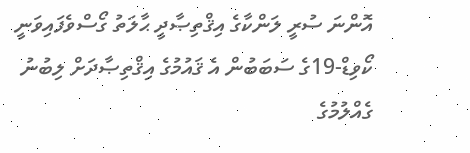އޮންނަ ސުރީ ލަންކާގެ އިޤްތިޞާދީ ޙާލަތު ގޯސްވެފައިވަނީ ކޯވިޑް-19ގެ ސަބަބުން އެ ޤައުމުގެ އިޤްތިޞާދަށް ލިބުނު ގެއްލުމުގެ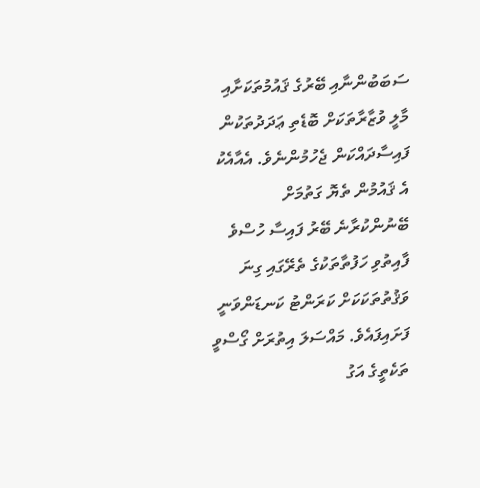ސަބަބުންނާއި ބޭރުގެ ޤައުމުތަކަށާއި މާލީ ވުޒާރާތަކަށް ބޮޑެތި ޢަދަދުތަކުން ފައިސާދައްކަން ޖެހުމުންނެވެ. އެއާއެކު އެ ޤައުމުން ތެޔޮ ގަތުމަށް ބޭނުންކުރާނެ ބޭރު ފައިސާ ހުސްވެ ފާއިތުވި ހަފުތާތަކުގެ ތެރޭގައި ގިނަ ވަޤުތުތަކަކަށް ކަރަންޓު ކަނޑަންވަނީ ފަށައިފައެވެ. މައްސަލަ އިތުރަށް ގޯސްވީ ތަކެތީގެ އަގު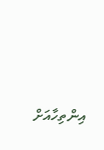އިންތިހާއަށް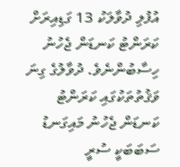އުފުލި ދުވާލަކު 13 ގަޑިއިރަށް ކަރަންޓު ކަނޑަން ޖެހުނު ހިސާބުންނެވެ. ދުވާލުގެ ގިނަ ވަޤުތުތަކުގައި ކަރަންޓު ކަނޑަން ޖެހުނު މައިގަނޑު ސަބަބަކީ ސުރީ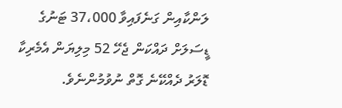ލަންކާއިން ގަނެފައިވާ 37،000 ޓަނުގެ ޑީސަލަށް ދައްކަން ޖެހޭ 52 މިލިޔަން އެމެރިކާ ޑޮލަރު ދެއްކޭނެ ގޮތް ނުވުމުންނެވެ.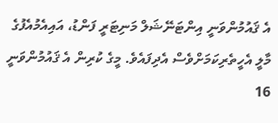އެ ޤައުމުންވަނީ އިންޓަނޭޝަލް މަނިޓަރީ ފަންޑު، އައިއެމުއެފުގެ މާލީ އެހީތެރިކަމަށްވެސް އެދިފައެވެ. މީގެ ކުރިން އެ ޤައުމުންވަނީ 16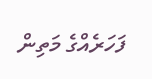ފަހަރެއްގެ މަތިން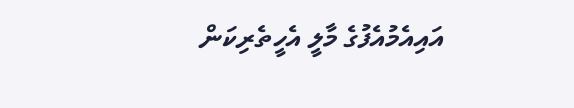އައިއެމުއެފުގެ މާލީ އެހީތެރިކަން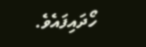ހޯދައިފައެވެ.